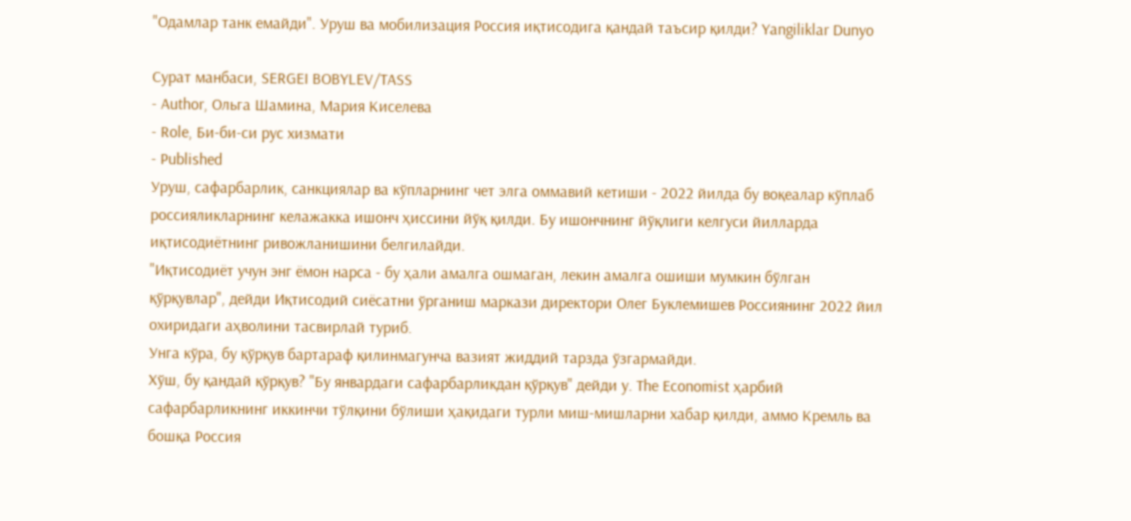"Одамлар танк емайди". Уруш ва мобилизация Россия иқтисодига қандай таъсир қилди? Yangiliklar Dunyo

Сурат манбаси, SERGEI BOBYLEV/TASS
- Author, Ольга Шамина, Мария Киселева
- Role, Би-би-си рус хизмати
- Published
Уруш, сафарбарлик, санкциялар ва кўпларнинг чет элга оммавий кетиши - 2022 йилда бу воқеалар кўплаб россияликларнинг келажакка ишонч ҳиссини йўқ қилди. Бу ишончнинг йўқлиги келгуси йилларда иқтисодиётнинг ривожланишини белгилайди.
"Иқтисодиёт учун энг ёмон нарса - бу ҳали амалга ошмаган, лекин амалга ошиши мумкин бўлган қўрқувлар", дейди Иқтисодий сиёсатни ўрганиш маркази директори Олег Буклемишев Россиянинг 2022 йил охиридаги аҳволини тасвирлай туриб.
Унга кўра, бу қўрқув бартараф қилинмагунча вазият жиддий тарзда ўзгармайди.
Хўш, бу қандай қўрқув? "Бу январдаги сафарбарликдан қўрқув" дейди у. The Economist ҳарбий сафарбарликнинг иккинчи тўлқини бўлиши ҳақидаги турли миш-мишларни хабар қилди, аммо Кремль ва бошқа Россия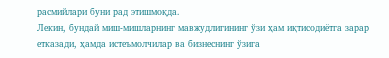расмийлари буни рад этишмоқда.
Лекин, бундай миш-мишларнинг мавжудлигининг ўзи ҳам иқтисодиётга зарар етказади, ҳамда истеъмолчилар ва бизнеснинг ўзига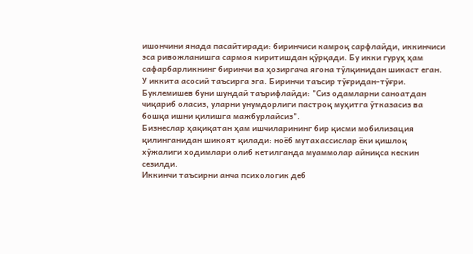ишончини янада пасайтиради: биринчиси камроқ сарфлайди, иккинчиси эса ривожланишга сармоя киритишдан қўрқади. Бу икки гуруҳ ҳам сафарбарликнинг биринчи ва ҳозиргача ягона тўлқинидан шикаст еган.
У иккита асосий таъсирга эга. Биринчи таъсир тўғридан-тўғри. Буклемишев буни шундай таърифлайди: "Сиз одамларни саноатдан чиқариб оласиз, уларни унумдорлиги пастроқ муҳитга ўтказасиз ва бошқа ишни қилишга мажбурлайсиз".
Бизнеслар ҳақиқатан ҳам ишчиларининг бир қисми мобилизация қилинганидан шикоят қилади: ноёб мутахассислар ёки қишлоқ хўжалиги ходимлари олиб кетилганда муаммолар айниқса кескин сезилди.
Иккинчи таъсирни анча психологик деб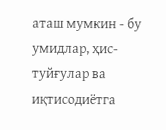аташ мумкин - бу умидлар, ҳис-туйғулар ва иқтисодиётга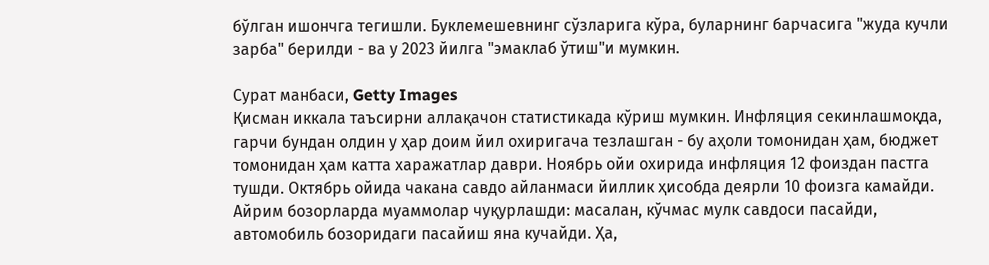бўлган ишончга тегишли. Буклемешевнинг сўзларига кўра, буларнинг барчасига "жуда кучли зарба" берилди - ва у 2023 йилга "эмаклаб ўтиш"и мумкин.

Сурат манбаси, Getty Images
Қисман иккала таъсирни аллақачон статистикада кўриш мумкин. Инфляция секинлашмоқда, гарчи бундан олдин у ҳар доим йил охиригача тезлашган - бу аҳоли томонидан ҳам, бюджет томонидан ҳам катта харажатлар даври. Ноябрь ойи охирида инфляция 12 фоиздан пастга тушди. Октябрь ойида чакана савдо айланмаси йиллик ҳисобда деярли 10 фоизга камайди. Айрим бозорларда муаммолар чуқурлашди: масалан, кўчмас мулк савдоси пасайди, автомобиль бозоридаги пасайиш яна кучайди. Ҳа,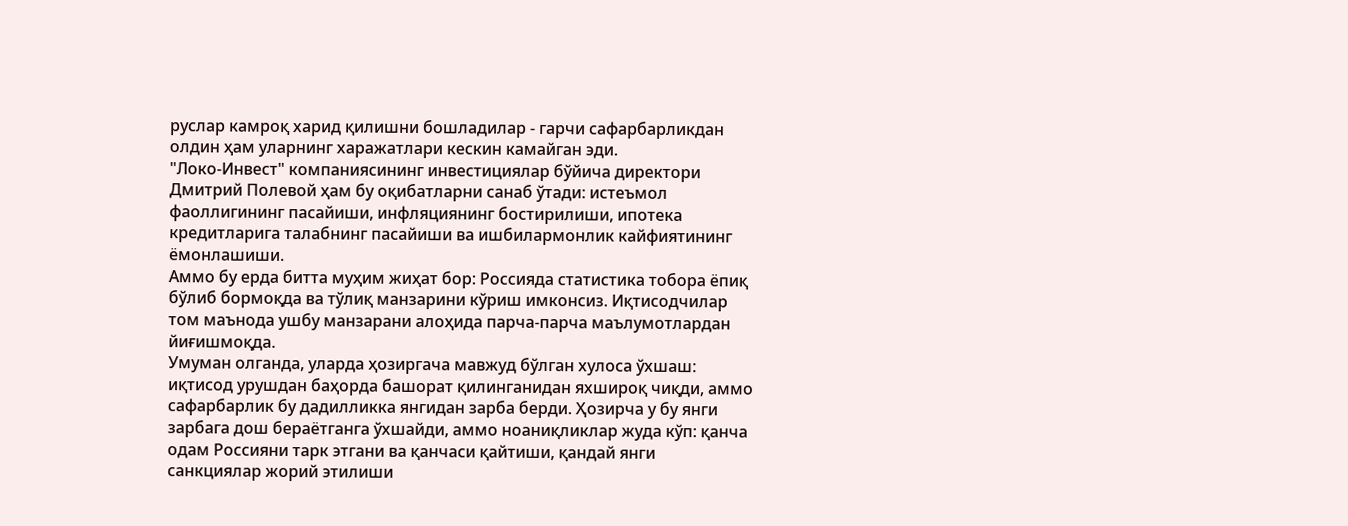руслар камроқ харид қилишни бошладилар - гарчи сафарбарликдан олдин ҳам уларнинг харажатлари кескин камайган эди.
"Локо-Инвест" компаниясининг инвестициялар бўйича директори Дмитрий Полевой ҳам бу оқибатларни санаб ўтади: истеъмол фаоллигининг пасайиши, инфляциянинг бостирилиши, ипотека кредитларига талабнинг пасайиши ва ишбилармонлик кайфиятининг ёмонлашиши.
Аммо бу ерда битта муҳим жиҳат бор: Россияда статистика тобора ёпиқ бўлиб бормоқда ва тўлиқ манзарини кўриш имконсиз. Иқтисодчилар том маънода ушбу манзарани алоҳида парча-парча маълумотлардан йиғишмоқда.
Умуман олганда, уларда ҳозиргача мавжуд бўлган хулоса ўхшаш: иқтисод урушдан баҳорда башорат қилинганидан яхшироқ чиқди, аммо сафарбарлик бу дадилликка янгидан зарба берди. Ҳозирча у бу янги зарбага дош бераётганга ўхшайди, аммо ноаниқликлар жуда кўп: қанча одам Россияни тарк этгани ва қанчаси қайтиши, қандай янги санкциялар жорий этилиши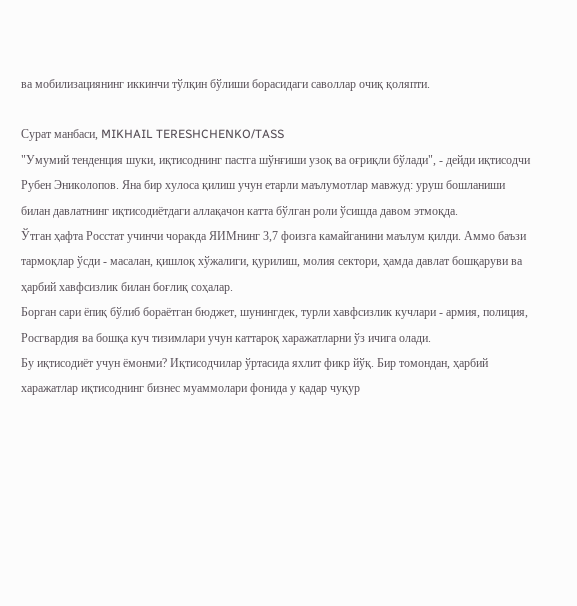ва мобилизациянинг иккинчи тўлқин бўлиши борасидаги саволлар очиқ қоляпти.

Сурат манбаси, MIKHAIL TERESHCHENKO/TASS
"Умумий тенденция шуки, иқтисоднинг пастга шўнғиши узоқ ва оғриқли бўлади", - дейди иқтисодчи Рубен Эниколопов. Яна бир хулоса қилиш учун етарли маълумотлар мавжуд: уруш бошланиши билан давлатнинг иқтисодиётдаги аллақачон катта бўлган роли ўсишда давом этмоқда.
Ўтган ҳафта Росстат учинчи чоракда ЯИМнинг 3,7 фоизга камайганини маълум қилди. Аммо баъзи тармоқлар ўсди - масалан, қишлоқ хўжалиги, қурилиш, молия сектори, ҳамда давлат бошқаруви ва ҳарбий хавфсизлик билан боғлиқ соҳалар.
Борган сари ёпиқ бўлиб бораётган бюджет, шунингдек, турли хавфсизлик кучлари - армия, полиция, Росгвардия ва бошқа куч тизимлари учун каттароқ харажатларни ўз ичига олади.
Бу иқтисодиёт учун ёмонми? Иқтисодчилар ўртасида яхлит фикр йўқ. Бир томондан, ҳарбий харажатлар иқтисоднинг бизнес муаммолари фонида у қадар чуқур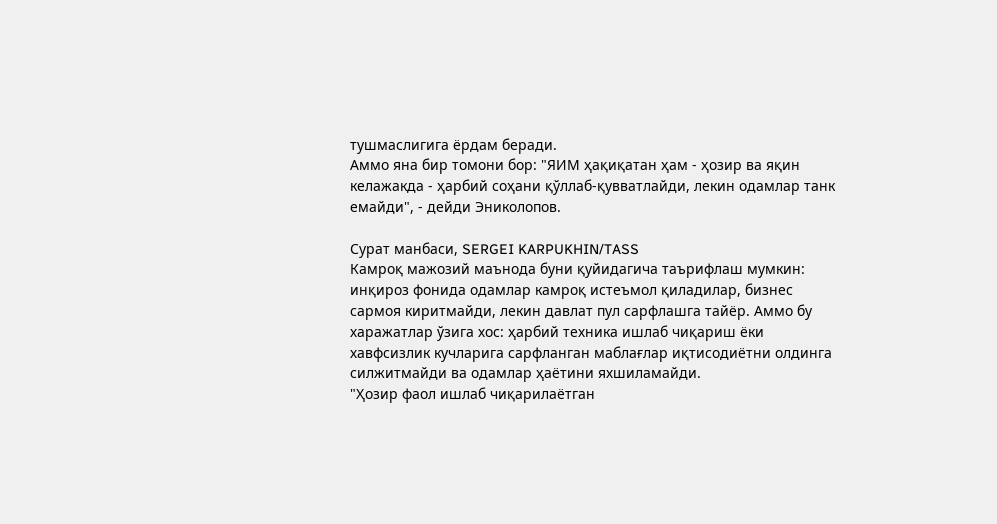тушмаслигига ёрдам беради.
Аммо яна бир томони бор: "ЯИМ ҳақиқатан ҳам - ҳозир ва яқин келажакда - ҳарбий соҳани қўллаб-қувватлайди, лекин одамлар танк емайди", - дейди Эниколопов.

Сурат манбаси, SERGEI KARPUKHIN/TASS
Камроқ мажозий маънода буни қуйидагича таърифлаш мумкин: инқироз фонида одамлар камроқ истеъмол қиладилар, бизнес сармоя киритмайди, лекин давлат пул сарфлашга тайёр. Аммо бу харажатлар ўзига хос: ҳарбий техника ишлаб чиқариш ёки хавфсизлик кучларига сарфланган маблағлар иқтисодиётни олдинга силжитмайди ва одамлар ҳаётини яхшиламайди.
"Ҳозир фаол ишлаб чиқарилаётган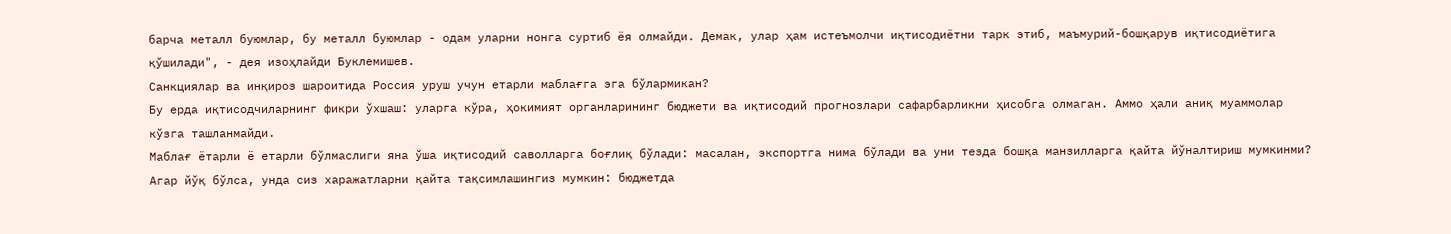барча металл буюмлар, бу металл буюмлар - одам уларни нонга суртиб ёя олмайди. Демак, улар ҳам истеъмолчи иқтисодиётни тарк этиб, маъмурий-бошқарув иқтисодиётига қўшилади", - дея изоҳлайди Буклемишев.
Санкциялар ва инқироз шароитида Россия уруш учун етарли маблағга эга бўлармикан?
Бу ерда иқтисодчиларнинг фикри ўхшаш: уларга кўра, ҳокимият органларининг бюджети ва иқтисодий прогнозлари сафарбарликни ҳисобга олмаган. Аммо ҳали аниқ муаммолар кўзга ташланмайди.
Маблағ ётарли ё етарли бўлмаслиги яна ўша иқтисодий саволларга боғлиқ бўлади: масалан, экспортга нима бўлади ва уни тезда бошқа манзилларга қайта йўналтириш мумкинми? Агар йўқ бўлса, унда сиз харажатларни қайта тақсимлашингиз мумкин: бюджетда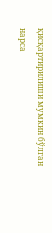қисқартирилиши мумкин бўлган нарса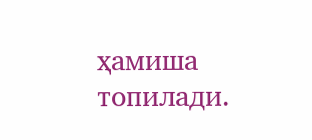ҳамиша топилади.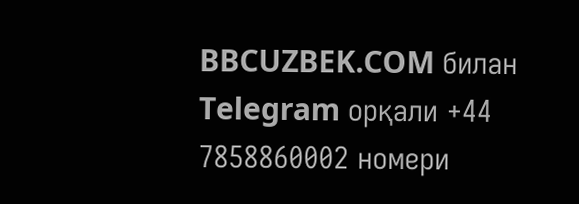BBCUZBEK.COM билан Telegram орқали +44 7858860002 номери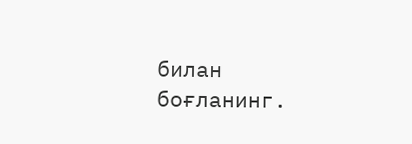билан боғланинг.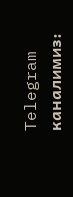Telegram каналимиз: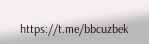https://t.me/bbcuzbek